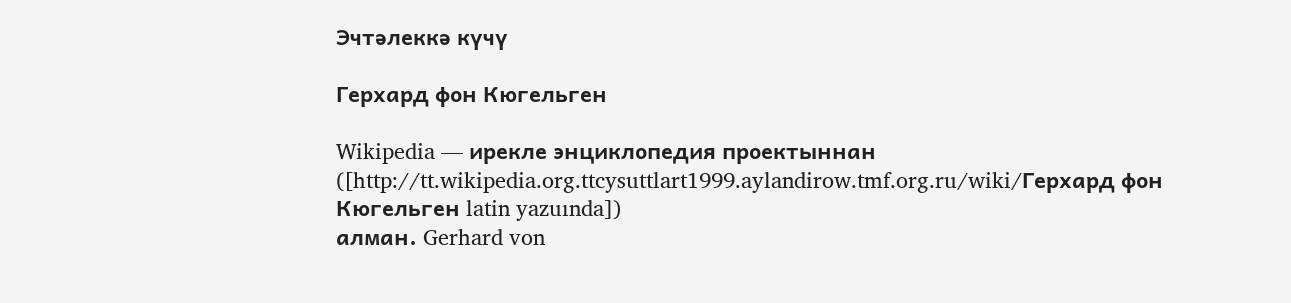Эчтәлеккә күчү

Герхард фон Кюгельген

Wikipedia — ирекле энциклопедия проектыннан ([http://tt.wikipedia.org.ttcysuttlart1999.aylandirow.tmf.org.ru/wiki/Герхард фон Кюгельген latin yazuında])
алман. Gerhard von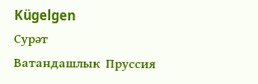Kügelgen
Сурәт
Ватандашлык  Пруссия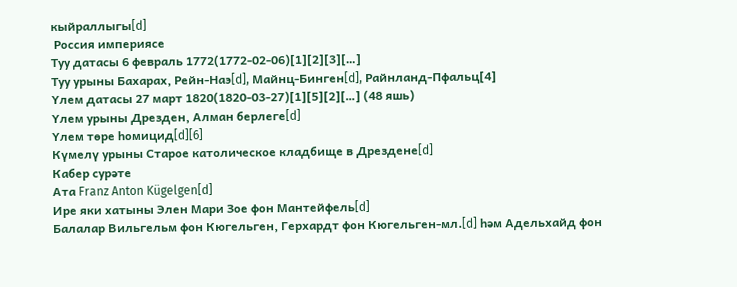кыйраллыгы[d]
 Россия империясе
Туу датасы 6 февраль 1772(1772-02-06)[1][2][3][…]
Туу урыны Бахарах, Рейн-Наэ[d], Майнц-Бинген[d], Райнланд-Пфальц[4]
Үлем датасы 27 март 1820(1820-03-27)[1][5][2][…] (48 яшь)
Үлем урыны Дрезден, Алман берлеге[d]
Үлем төре һомицид[d][6]
Күмелү урыны Старое католическое кладбище в Дрездене[d]
Кабер сурәте
Ата Franz Anton Kügelgen[d]
Ире яки хатыны Элен Мари Зое фон Мантейфель[d]
Балалар Вильгельм фон Кюгельген, Герхардт фон Кюгельген-мл.[d] һәм Адельхайд фон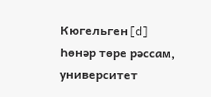Кюгельген[d]
Һөнәр төре рәссам, университет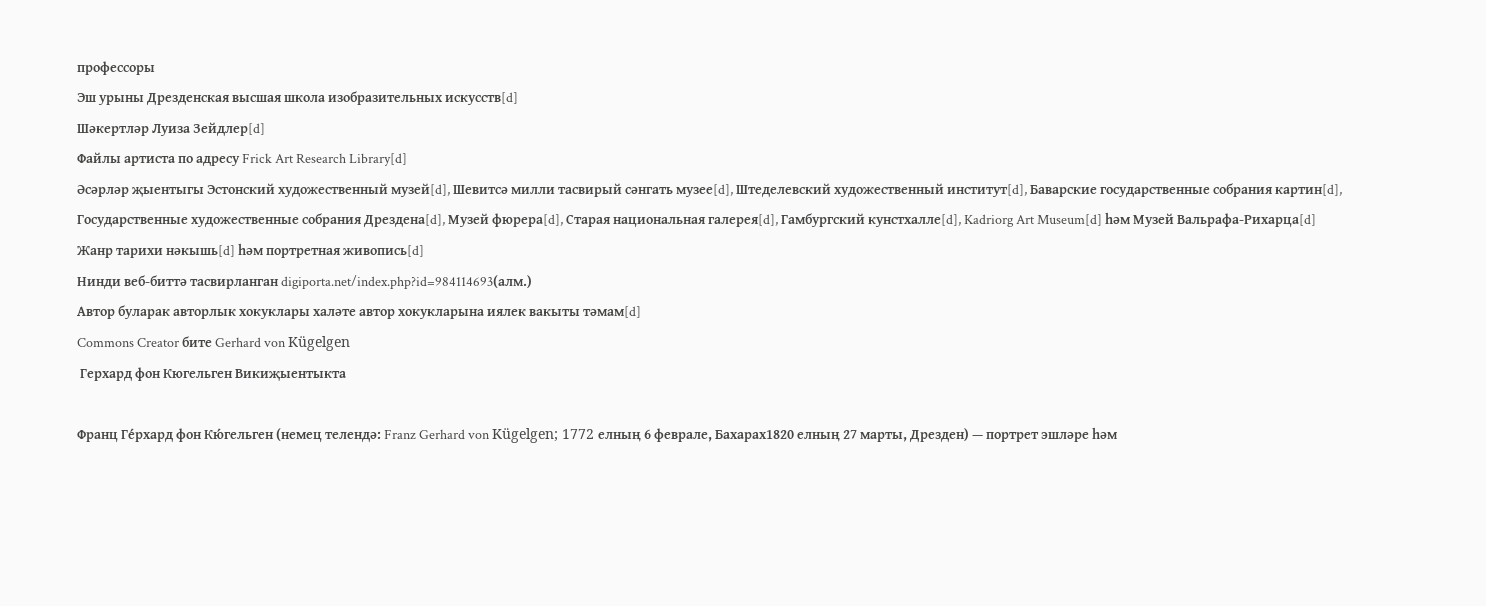профессоры
Эш урыны Дрезденская высшая школа изобразительных искусств[d]
Шәкертләр Луиза Зейдлер[d]
Файлы артиста по адресу Frick Art Research Library[d]
Әсәрләр җыентыгы Эстонский художественный музей[d], Шевитсә милли тасвирый сәнгать музее[d], Штеделевский художественный институт[d], Баварские государственные собрания картин[d], Государственные художественные собрания Дрездена[d], Музей фюрера[d], Старая национальная галерея[d], Гамбургский кунстхалле[d], Kadriorg Art Museum[d] һәм Музей Вальрафа-Рихарца[d]
Жанр тарихи нәкышь[d] һәм портретная живопись[d]
Нинди веб-биттә тасвирланган digiporta.net/index.php?id=984114693(алм.)
Автор буларак авторлык хокуклары халәте автор хокукларына иялек вакыты тәмам[d]
Commons Creator бите Gerhard von Kügelgen
 Герхард фон Кюгельген Викиҗыентыкта

Франц Ге́рхард фон Кю́гельген (немец телендә: Franz Gerhard von Kügelgen; 1772 елның 6 феврале, Бахарах1820 елның 27 марты, Дрезден) — портрет эшләре һәм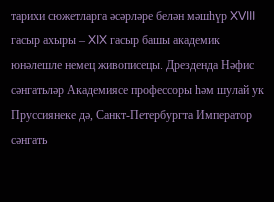тарихи сюжетларга әсәрләре белән мәшһүр XVIII гасыр ахыры – XIX гасыр башы академик юнәлешле немец живописецы. Дрезденда Нәфис сәнгатьләр Академиясе профессоры һәм шулай ук Пруссиянеке дә, Санкт-Петербургта Император сәнгать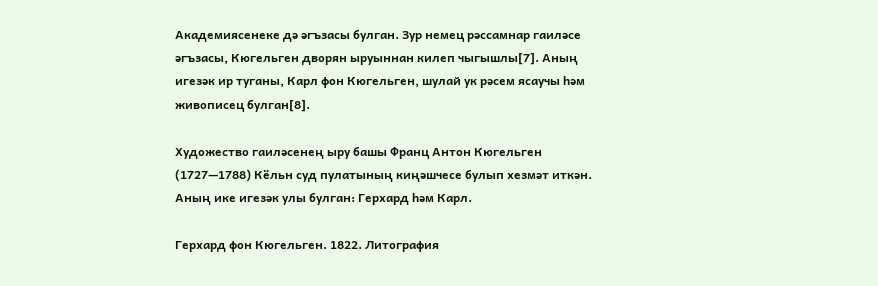Академиясенеке дә әгъзасы булган. Зур немец рәссамнар гаиләсе әгъзасы, Кюгельген дворян ыруыннан килеп чыгышлы[7]. Аның игезәк ир туганы, Карл фон Кюгельген, шулай ук рәсем ясаучы һәм живописец булган[8].

Художество гаиләсенең ыру башы Франц Антон Кюгельген (1727—1788) Кёльн суд пулатының киңәшчесе булып хезмәт иткән. Аның ике игезәк улы булган: Герхард һәм Карл.

Герхард фон Кюгельген. 1822. Литография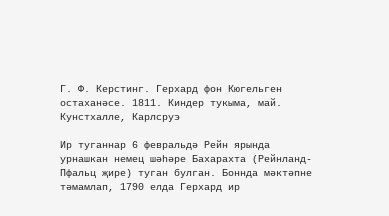Г. Ф. Керстинг. Герхард фон Кюгельген остаханәсе. 1811. Киндер тукыма, май. Кунстхалле, Карлсруэ

Ир туганнар 6 февральдә Рейн ярында урнашкан немец шәһәре Бахарахта (Рейнланд-Пфальц җире) туган булган. Боннда мәктәпне тәмамлап, 1790 елда Герхард ир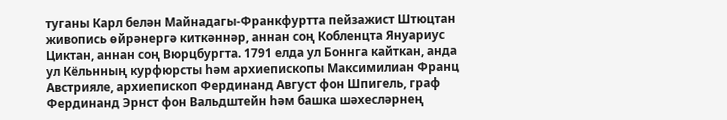туганы Карл белән Майнадагы-Франкфуртта пейзажист Штюцтан живопись өйрәнергә киткәннәр, аннан соң Кобленцта Януариус Циктан, аннан соң Вюрцбургта. 1791 елда ул Боннга кайткан, анда ул Кёльнның курфюрсты һәм архиепископы Максимилиан Франц Австрияле, архиепископ Фердинанд Август фон Шпигель, граф Фердинанд Эрнст фон Вальдштейн һәм башка шәхесләрнең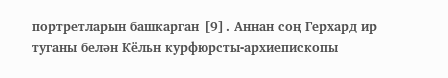портретларын башкарган [9]. Аннан соң Герхард ир туганы белән Кёльн курфюрсты-архиепископы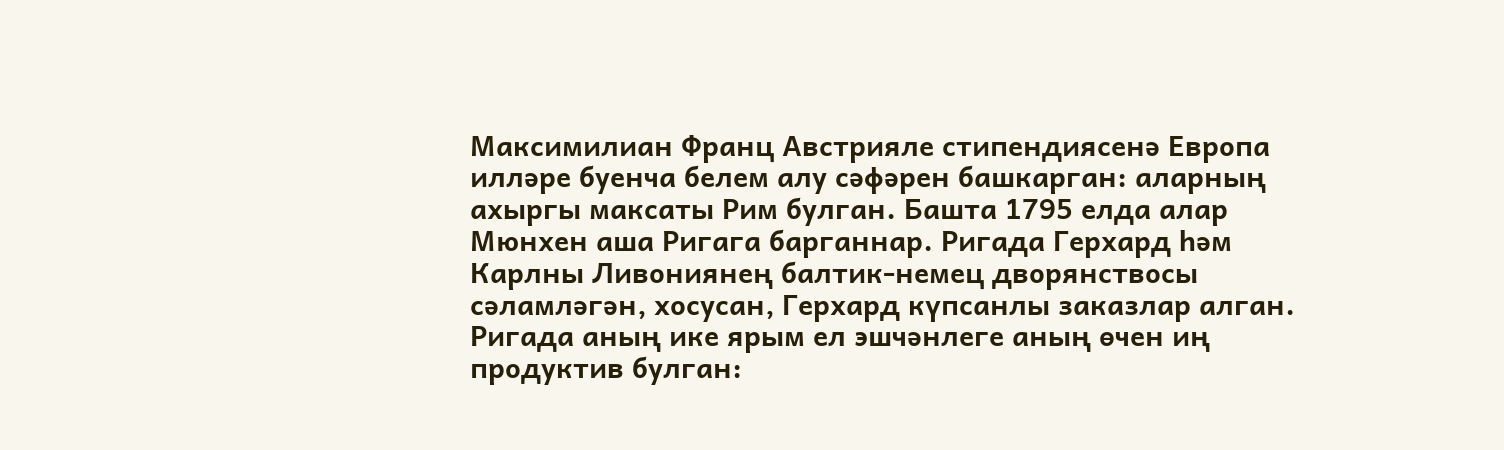Максимилиан Франц Австрияле стипендиясенә Европа илләре буенча белем алу сәфәрен башкарган: аларның ахыргы максаты Рим булган. Башта 1795 елда алар Мюнхен аша Ригага барганнар. Ригада Герхард һәм Карлны Ливониянең балтик-немец дворянствосы сәламләгән, хосусан, Герхард күпсанлы заказлар алган. Ригада аның ике ярым ел эшчәнлеге аның өчен иң продуктив булган: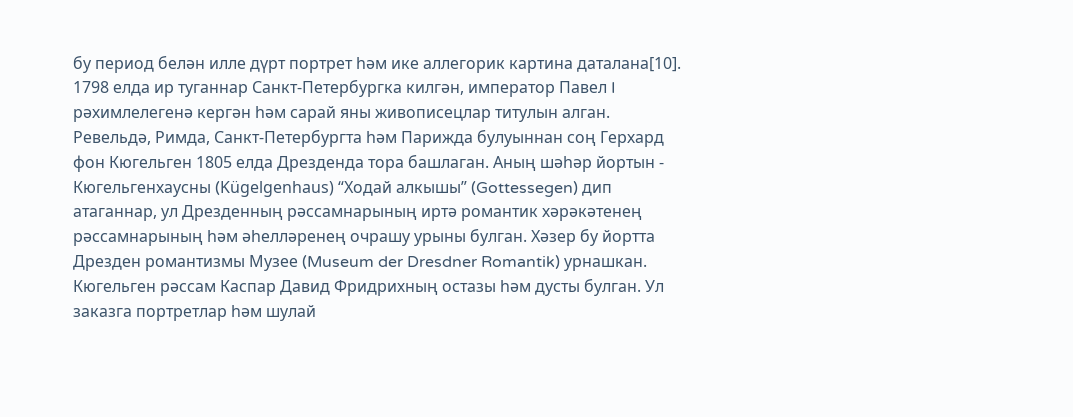бу период белән илле дүрт портрет һәм ике аллегорик картина даталана[10]. 1798 елда ир туганнар Санкт-Петербургка килгән, император Павел I рәхимлелегенә кергән һәм сарай яны живописецлар титулын алган. Ревельдә, Римда, Санкт-Петербургта һәм Парижда булуыннан соң Герхард фон Кюгельген 1805 елда Дрезденда тора башлаган. Аның шәһәр йортын - Кюгельгенхаусны (Kügelgenhaus) “Ходай алкышы” (Gottessegen) дип атаганнар, ул Дрезденның рәссамнарының иртә романтик хәрәкәтенең рәссамнарының һәм әһелләренең очрашу урыны булган. Хәзер бу йортта Дрезден романтизмы Музее (Museum der Dresdner Romantik) урнашкан. Кюгельген рәссам Каспар Давид Фридрихның остазы һәм дусты булган. Ул заказга портретлар һәм шулай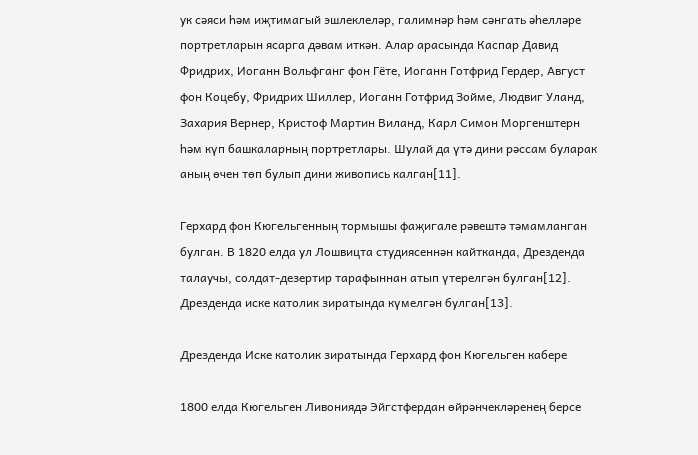ук сәяси һәм иҗтимагый эшлеклеләр, галимнәр һәм сәнгать әһелләре портретларын ясарга дәвам иткән. Алар арасында Каспар Давид Фридрих, Иоганн Вольфганг фон Гёте, Иоганн Готфрид Гердер, Август фон Коцебу, Фридрих Шиллер, Иоганн Готфрид Зойме, Людвиг Уланд, Захария Вернер, Кристоф Мартин Виланд, Карл Симон Моргенштерн һәм күп башкаларның портретлары. Шулай да үтә дини рәссам буларак аның өчен төп булып дини живопись калган[11].

Герхард фон Кюгельгенның тормышы фаҗигале рәвештә тәмамланган булган. В 1820 елда ул Лошвицта студиясеннән кайтканда, Дрезденда талаучы, солдат-дезертир тарафыннан атып үтерелгән булган[12]. Дрезденда иске католик зиратында күмелгән булган[13].

Дрезденда Иске католик зиратында Герхард фон Кюгельген кабере

1800 елда Кюгельген Ливониядә Эйгстфердан өйрәнчекләренең берсе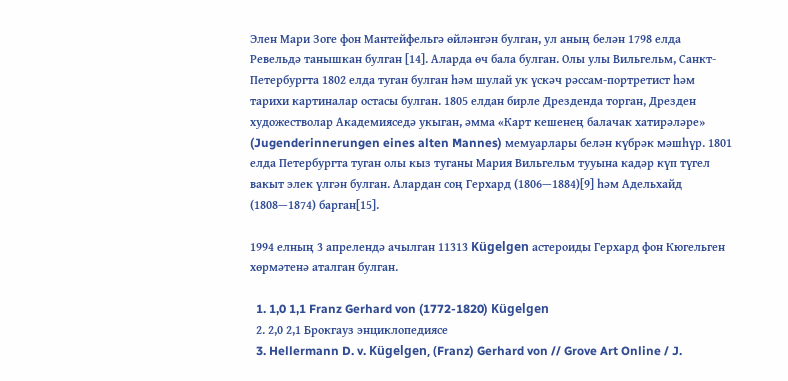Элен Мари Зоге фон Мантейфельгә өйләнгән булган, ул аның белән 1798 елда Ревельдә танышкан булган [14]. Аларда өч бала булган. Олы улы Вильгельм, Санкт-Петербургта 1802 елда туган булган һәм шулай ук үскәч рәссам-портретист һәм тарихи картиналар остасы булган. 1805 елдан бирле Дрезденда торган, Дрезден художестволар Академияседә укыган, әмма «Карт кешенең балачак хатирәләре» (Jugenderinnerungen eines alten Mannes) мемуарлары белән күбрәк мәшһүр. 1801 елда Петербургта туган олы кыз туганы Мария Вильгельм тууына кадәр күп түгел вакыт элек үлгән булган. Алардан соң Герхард (1806—1884)[9] һәм Адельхайд (1808—1874) барган[15].

1994 елның 3 апрелендә ачылган 11313 Kügelgen астероиды Герхард фон Кюгельген хөрмәтенә аталган булган.

  1. 1,0 1,1 Franz Gerhard von (1772-1820) Kügelgen
  2. 2,0 2,1 Брокгауз энциклопедиясе
  3. Hellermann D. v. Kügelgen, (Franz) Gerhard von // Grove Art Online / J.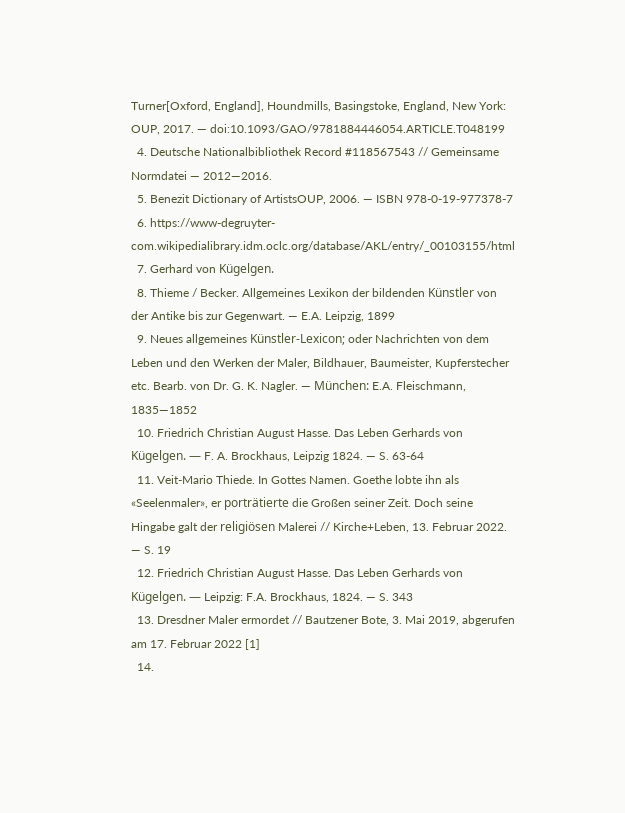Turner[Oxford, England], Houndmills, Basingstoke, England, New York: OUP, 2017. — doi:10.1093/GAO/9781884446054.ARTICLE.T048199
  4. Deutsche Nationalbibliothek Record #118567543 // Gemeinsame Normdatei — 2012—2016.
  5. Benezit Dictionary of ArtistsOUP, 2006. — ISBN 978-0-19-977378-7
  6. https://www-degruyter-com.wikipedialibrary.idm.oclc.org/database/AKL/entry/_00103155/html
  7. Gerhard von Kügelgen.
  8. Thieme / Becker. Allgemeines Lexikon der bildenden Künstler von der Antike bis zur Gegenwart. — E.A. Leipzig, 1899
  9. Neues allgemeines Künstler-Lexicon; oder Nachrichten von dem Leben und den Werken der Maler, Bildhauer, Baumeister, Kupferstecher etc. Bearb. von Dr. G. K. Nagler. — München: E.A. Fleischmann, 1835—1852
  10. Friedrich Christian August Hasse. Das Leben Gerhards von Kügelgen. — F. A. Brockhaus, Leipzig 1824. — S. 63-64
  11. Veit-Mario Thiede. In Gottes Namen. Goethe lobte ihn als «Seelenmaler», er porträtierte die Großen seiner Zeit. Doch seine Hingabe galt der religiösen Malerei // Kirche+Leben, 13. Februar 2022. — S. 19
  12. Friedrich Christian August Hasse. Das Leben Gerhards von Kügelgen. — Leipzig: F.A. Brockhaus, 1824. — S. 343
  13. Dresdner Maler ermordet // Bautzener Bote, 3. Mai 2019, abgerufen am 17. Februar 2022 [1]
  14.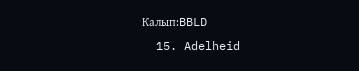Калып:BBLD
  15. Adelheid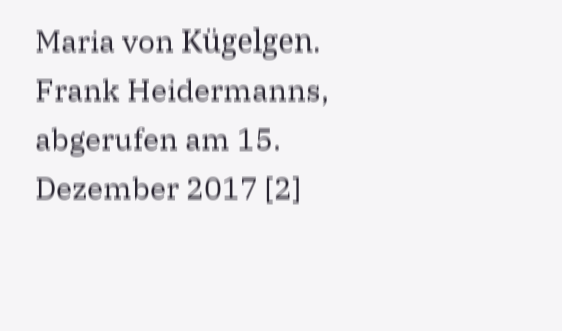Maria von Kügelgen. Frank Heidermanns, abgerufen am 15. Dezember 2017 [2]